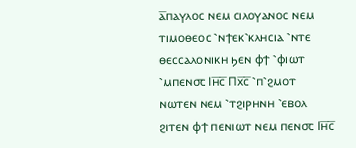ⲁ̅ⲡⲁⲩⲗⲟⲥ ⲛⲉⲙ ⲥⲓⲗⲟⲩⲁⲛⲟⲥ ⲛⲉⲙ ⲧⲓⲙⲟⲑⲉⲟⲥ ⳿ⲛϯⲉⲕ⳿ⲕⲗⲏⲥⲓⲁ ⳿ⲛⲧⲉ ⲑⲉⲥⲥⲁⲗⲟⲛⲓⲕⲏ ϧⲉⲛ ⲫϯ ⳿ⲫⲓⲱⲧ ⳿ⲙⲡⲉⲛ⳪ Ⲓⲏ̅ⲥ̅ Ⲡⲭ̅ⲥ̅ ⳿ⲡ⳿ϩⲙⲟⲧ ⲛⲱⲧⲉⲛ ⲛⲉⲙ ⳿ⲧϩⲓⲣⲏⲛⲏ ⳿ⲉⲃⲟⲗ ϩⲓⲧⲉⲛ ⲫϯ ⲡⲉⲛⲓⲱⲧ ⲛⲉⲙ ⲡⲉⲛ⳪ Ⲓⲏ̅ⲥ̅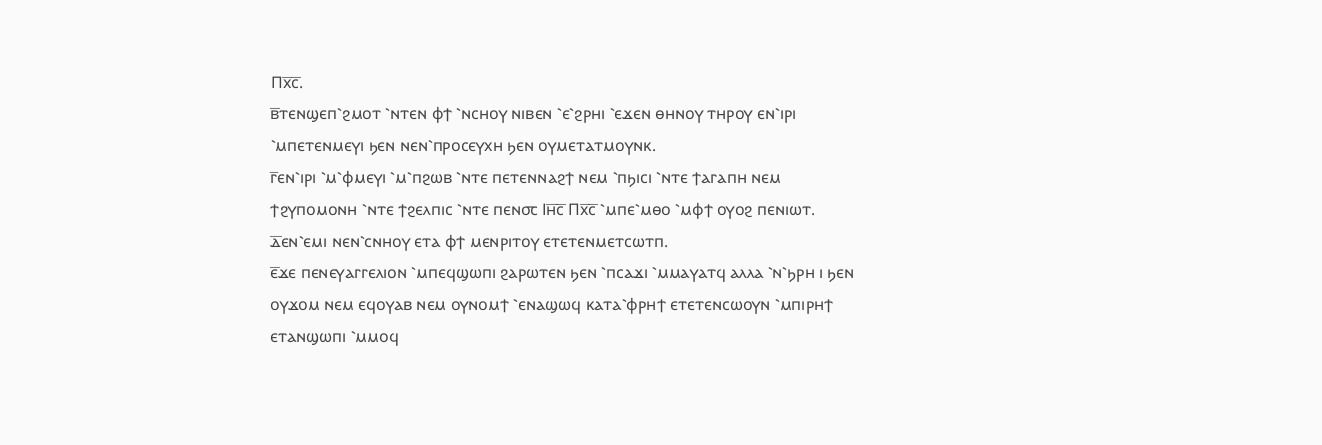Ⲡⲭ̅ⲥ̅.
ⲃ̅ⲧⲉⲛϣⲉⲡ⳿ϩⲙⲟⲧ ⳿ⲛⲧⲉⲛ ⲫϯ ⳿ⲛⲥⲏⲟⲩ ⲛⲓⲃⲉⲛ ⳿ⲉ⳿ϩⲣⲏⲓ ⳿ⲉϫⲉⲛ ⲑⲏⲛⲟⲩ ⲧⲏⲣⲟⲩ ⲉⲛ⳿ⲓⲣⲓ ⳿ⲙⲡⲉⲧⲉⲛⲙⲉⲩⲓ ϧⲉⲛ ⲛⲉⲛ⳿ⲡⲣⲟⲥⲉⲩⲭⲏ ϧⲉⲛ ⲟⲩⲙⲉⲧⲁⲧⲙⲟⲩⲛⲕ.
ⲅ̅ⲉⲛ⳿ⲓⲣⲓ ⳿ⲙ⳿ⲫⲙⲉⲩⲓ ⳿ⲙ⳿ⲡϩⲱⲃ ⳿ⲛⲧⲉ ⲡⲉⲧⲉⲛⲛⲁϩϯ ⲛⲉⲙ ⳿ⲡϧⲓⲥⲓ ⳿ⲛⲧⲉ ϯⲁⲅⲁⲡⲏ ⲛⲉⲙ ϯϩⲩⲡⲟⲙⲟⲛⲏ ⳿ⲛⲧⲉ ϯϩⲉⲗⲡⲓⲥ ⳿ⲛⲧⲉ ⲡⲉⲛ⳪ Ⲓⲏ̅ⲥ̅ Ⲡⲭ̅ⲥ̅ ⳿ⲙⲡⲉ⳿ⲙⲑⲟ ⳿ⲙⲫϯ ⲟⲩⲟϩ ⲡⲉⲛⲓⲱⲧ.
ⲇ̅ⲉⲛ⳿ⲉⲙⲓ ⲛⲉⲛ⳿ⲥⲛⲏⲟⲩ ⲉⲧⲁ ⲫϯ ⲙⲉⲛⲣⲓⲧⲟⲩ ⲉⲧⲉⲧⲉⲛⲙⲉⲧⲥⲱⲧⲡ.
ⲉ̅ϫⲉ ⲡⲉⲛⲉⲩⲁⲅⲅⲉⲗⲓⲟⲛ ⳿ⲙⲡⲉϥϣⲱⲡⲓ ϩⲁⲣⲱⲧⲉⲛ ϧⲉⲛ ⳿ⲡⲥⲁϫⲓ ⳿ⲙⲙⲁⲩⲁⲧϥ ⲁⲗⲗⲁ ⳿ⲛ⳿ϧⲣⲏ ⲓ ϧⲉⲛ ⲟⲩϫⲟⲙ ⲛⲉⲙ ⲉϥⲟⲩⲁⲃ ⲛⲉⲙ ⲟⲩⲛⲟⲙϯ ⳿ⲉⲛⲁϣⲱϥ ⲕⲁⲧⲁ⳿ⲫⲣⲏϯ ⲉⲧⲉⲧⲉⲛⲥⲱⲟⲩⲛ ⳿ⲙⲡⲓⲣⲏϯ ⲉⲧⲁⲛϣⲱⲡⲓ ⳿ⲙⲙⲟϥ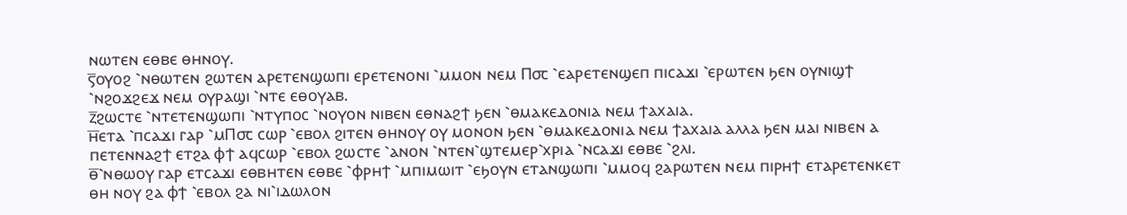ⲛⲱⲧⲉⲛ ⲉⲑⲃⲉ ⲑⲏⲛⲟⲩ.
ⲋ̅ⲟⲩⲟϩ ⳿ⲛⲑⲱⲧⲉⲛ ϩⲱⲧⲉⲛ ⲁⲣⲉⲧⲉⲛϣⲱⲡⲓ ⲉⲣⲉⲧⲉⲛⲟⲛⲓ ⳿ⲙⲙⲟⲛ ⲛⲉⲙ Ⲡ⳪ ⳿ⲉⲁⲣⲉⲧⲉⲛϣⲉⲡ ⲡⲓⲥⲁϫⲓ ⳿ⲉⲣⲱⲧⲉⲛ ϧⲉⲛ ⲟⲩⲛⲓϣϯ ⳿ⲛϩⲟϫϩⲉϫ ⲛⲉⲙ ⲟⲩⲣⲁϣⲓ ⳿ⲛⲧⲉ ⲉⲑⲟⲩⲁⲃ.
ⲍ̅ϩⲱⲥⲧⲉ ⳿ⲛⲧⲉⲧⲉⲛϣⲱⲡⲓ ⳿ⲛⲧⲩⲡⲟⲥ ⳿ⲛⲟⲩⲟⲛ ⲛⲓⲃⲉⲛ ⲉⲑⲛⲁϩϯ ϧⲉⲛ ⳿ⲑⲙⲁⲕⲉⲇⲟⲛⲓⲁ ⲛⲉⲙ ϯⲁⲭⲁⲓⲁ.
ⲏ̅ⲉⲧⲁ ⳿ⲡⲥⲁϫⲓ ⲅⲁⲣ ⳿ⲙⲠ⳪ ⲥⲱⲣ ⳿ⲉⲃⲟⲗ ϩⲓⲧⲉⲛ ⲑⲏⲛⲟⲩ ⲟⲩ ⲙⲟⲛⲟⲛ ϧⲉⲛ ⳿ⲑⲙⲁⲕⲉⲇⲟⲛⲓⲁ ⲛⲉⲙ ϯⲁⲭⲁⲓⲁ ⲁⲗⲗⲁ ϧⲉⲛ ⲙⲁⲓ ⲛⲓⲃⲉⲛ ⲁ ⲡⲉⲧⲉⲛⲛⲁϩϯ ⲉⲧϩⲁ ⲫϯ ⲁϥⲥⲱⲣ ⳿ⲉⲃⲟⲗ ϩⲱⲥⲧⲉ ⳿ⲁⲛⲟⲛ ⳿ⲛⲧⲉⲛ⳿ϣⲧⲉⲙⲉⲣ⳿ⲭⲣⲓⲁ ⳿ⲛⲥⲁϫⲓ ⲉⲑⲃⲉ ⳿ϩⲗⲓ.
ⲑ̅⳿ⲛⲑⲱⲟⲩ ⲅⲁⲣ ⲉⲧⲥⲁϫⲓ ⲉⲑⲃⲏⲧⲉⲛ ⲉⲑⲃⲉ ⳿ⲫⲣⲏϯ ⳿ⲙⲡⲓⲙⲱⲓⲧ ⳿ⲉϧⲟⲩⲛ ⲉⲧⲁⲛϣⲱⲡⲓ ⳿ⲙⲙⲟϥ ϩⲁⲣⲱⲧⲉⲛ ⲛⲉⲙ ⲡⲓⲣⲏϯ ⲉⲧⲁⲣⲉⲧⲉⲛⲕⲉⲧ ⲑⲏ ⲛⲟⲩ ϩⲁ ⲫϯ ⳿ⲉⲃⲟⲗ ϩⲁ ⲛⲓ⳿ⲓⲇⲱⲗⲟⲛ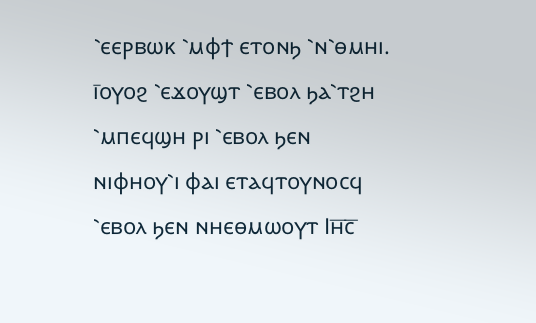⳿ⲉⲉⲣⲃⲱⲕ ⳿ⲙⲫϯ ⲉⲧⲟⲛϧ ⳿ⲛ⳿ⲑⲙⲏⲓ.
ⲓ̅ⲟⲩⲟϩ ⳿ⲉϫⲟⲩϣⲧ ⳿ⲉⲃⲟⲗ ϧⲁ⳿ⲧϩⲏ ⳿ⲙⲡⲉϥϣⲏ ⲣⲓ ⳿ⲉⲃⲟⲗ ϧⲉⲛ ⲛⲓⲫⲏⲟⲩ⳿ⲓ ⲫⲁⲓ ⲉⲧⲁϥⲧⲟⲩⲛⲟⲥϥ ⳿ⲉⲃⲟⲗ ϧⲉⲛ ⲛⲏⲉⲑⲙⲱⲟⲩⲧ Ⲓⲏ̅ⲥ̅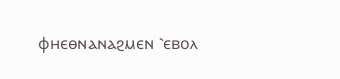ⲫⲏⲉⲑⲛⲁⲛⲁϩⲙⲉⲛ ⳿ⲉⲃⲟⲗ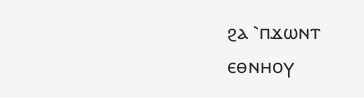ϩⲁ ⳿ⲡϫⲱⲛⲧ ⲉⲑⲛⲏⲟⲩ